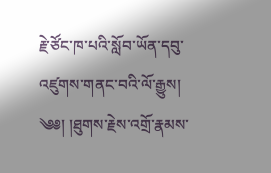རྗེ་ཙོང་ཁ་པའི་སློབ་ཡོན་དབུ་འཛུགས་གནང་བའི་ལོ་རྒྱུས།
༄༅། །ཐུགས་རྗེས་འགྲོ་རྣམས་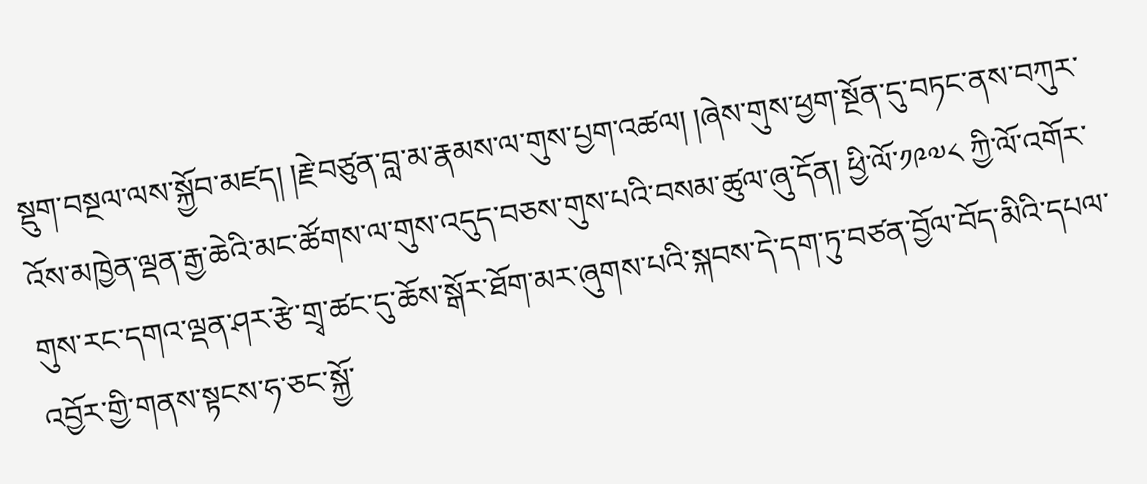སྡུག་བསྔལ་ལས་སྐྱོབ་མཛད། །རྗེ་བཙུན་བླ་མ་རྣམས་ལ་གུས་པྱག་འཚལ། །ཞེས་གུས་ཕྱག་སྔོན་དུ་བཏང་ནས་བཀུར་འོས་མཁྱེན་ལྡན་རྒྱ་ཆེའི་མང་ཚོགས་ལ་གུས་འདུད་བཅས་གུས་པའི་བསམ་ཚུལ་ཞུ་དོན། ཕྱི་ལོ་༡༩༧༨ ཀྱི་ལོ་འགོར་གུས་རང་དགའ་ལྡན་ཤར་རྩེ་གྲྭ་ཚང་དུ་ཆོས་སྒོར་ཐོག་མར་ཞུགས་པའི་སྐབས་དེ་དག་ཏུ་བཙན་བྱོལ་བོད་མིའི་དཔལ་འབྱོར་གྱི་གནས་སྟངས་ཧ་ཅང་སྐྱོ་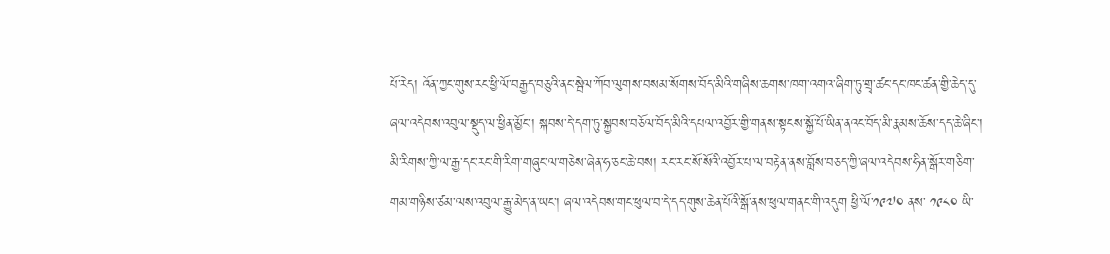པོ་རེད། འོན་ཀྱང་གུས་རང་ཕྱི་ལོ་བརྒྱད་བཅུའི་ནང་སྦེལ་ཀོབ་ལུགས་བསམ་སོགས་བོད་མིའི་གཞིས་ཆགས་ཁག་འགའ་ཞིག་ཏུ་གྲྭ་ཚང་དང་ཁང་ཚན་གྱི་ཆེད་དུ་ཞལ་འདེབས་འབུལ་སྡུད་ལ་ཕྱིན་མྱོང་། སྐབས་དེ་དག་ཏུ་སྐྱབས་བཅོལ་བོད་མིའི་དཔལ་འབྱོར་གྱི་གནས་སྟངས་སྐྱོ་པོ་ཡིན་ནའང་བོད་མི་རྣམས་ཆོས་དད་ཆེ་ཞིང་། མི་རིགས་ཀྱི་ལ་རྒྱ་དང་རང་གི་རིག་གཞུང་ལ་གཅེས་ཞེན་ཧ་ཅང་ཆེ་བས། རང་རང་སོ་སོའི་འབྱོར་པ་ལ་བརྟེན་ནས་བློས་བཅད་ཀྱི་ཞལ་འདེབས་ཧིན་སྒོར་གཅིག་གམ་གཉིས་ཙམ་ལས་འབུལ་རྒྱུ་མེད་ན་ཡང་། ཞལ་འདེབས་གང་ཕུལ་བ་དེ་དད་གུས་ཆེན་པོའི་སྒོ་ནས་ཕུལ་གནང་གི་འདུག ཕྱི་ལོ་༡༩༧༠ ནས་ ༡༩༨༠ ཡི་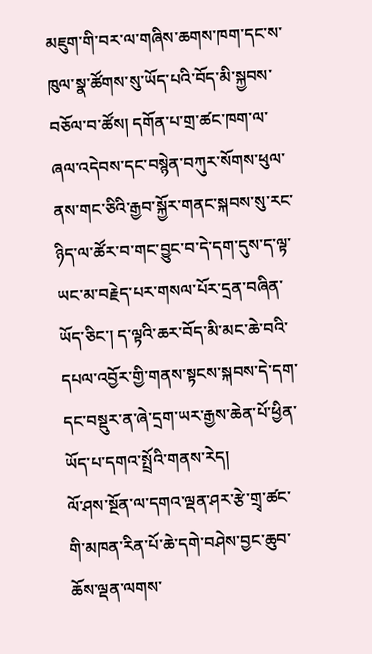མཇུག་གི་བར་ལ་གཞིས་ཆགས་ཁག་དང་ས་ཁུལ་སྣ་ཚོགས་སུ་ཡོད་པའི་བོད་མི་སྐྱབས་བཅོལ་བ་ཚོས། དགོན་པ་གྲ་ཚང་ཁག་ལ་ཞལ་འདེབས་དང་བསྙེན་བཀུར་སོགས་ཕུལ་ནས་གང་ཅིའི་རྒྱབ་སྐྱོར་གནང་སྐབས་སུ་རང་ཉིད་ལ་ཚོར་བ་གང་བྱུང་བ་དེ་དག་དུས་ད་ལྟ་ཡང་མ་བརྗེད་པར་གསལ་པོར་དྲན་བཞིན་ཡོད་ཅིང་། ད་ལྟའི་ཆར་བོད་མི་མང་ཆེ་བའི་དཔལ་འབྱོར་གྱི་གནས་སྟངས་སྐབས་དེ་དག་དང་བསྡུར་ན་ཞེ་དྲག་ཡར་རྒྱས་ཆེན་པོ་ཕྱིན་ཡོད་པ་དགའ་སྤྲོའི་གནས་རེད།
ལོ་ཤས་སྔོན་ལ་དགའ་ལྡན་ཤར་རྩེ་གྲྭ་ཚང་གི་མཁན་རིན་པོ་ཆེ་དགེ་བཤེས་བྱང་ཆུབ་ཆོས་ལྡན་ལགས་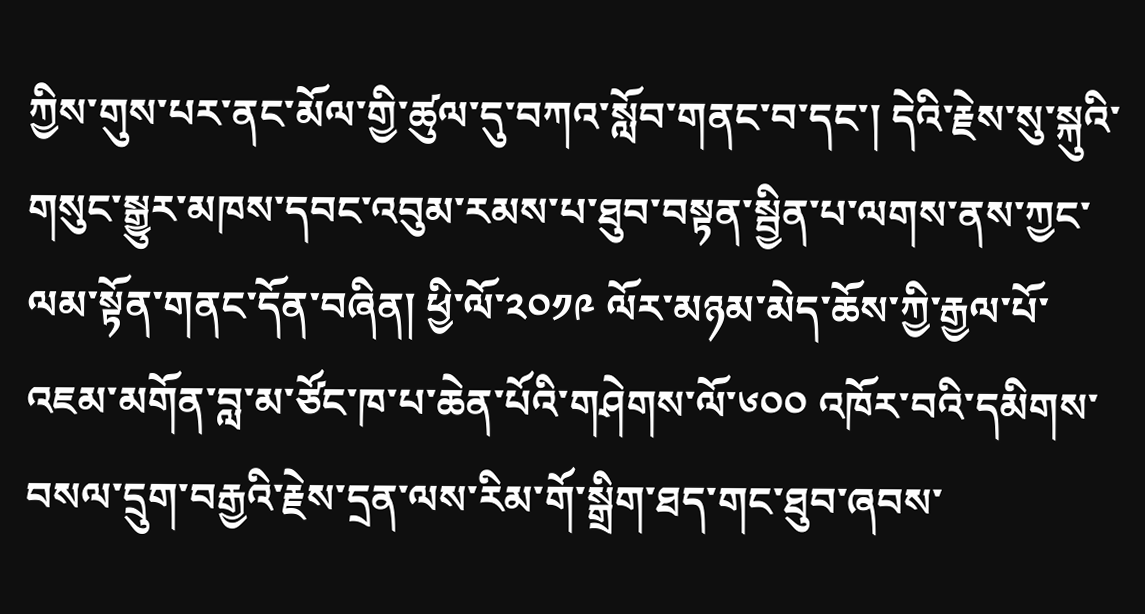ཀྱིས་གུས་པར་ནང་མོལ་གྱི་ཚུལ་དུ་བཀའ་སློབ་གནང་བ་དང་། དེའི་རྗེས་སུ་སྐུའི་གསུང་སྒྱུར་མཁས་དབང་འབུམ་རམས་པ་ཐུབ་བསྟན་སྦྱིན་པ་ལགས་ནས་ཀྱང་ལམ་སྟོན་གནང་དོན་བཞིན། ཕྱི་ལོ་༢༠༡༩ ལོར་མཉམ་མེད་ཆོས་ཀྱི་རྒྱལ་པོ་འཇམ་མགོན་བླ་མ་ཙོང་ཁ་པ་ཆེན་པོའི་གཤེགས་ལོ་༦༠༠ འཁོར་བའི་དམིགས་བསལ་དྲུག་བརྒྱའི་རྗེས་དྲན་ལས་རིམ་གོ་སྒྲིག་ཐད་གང་ཐུབ་ཞབས་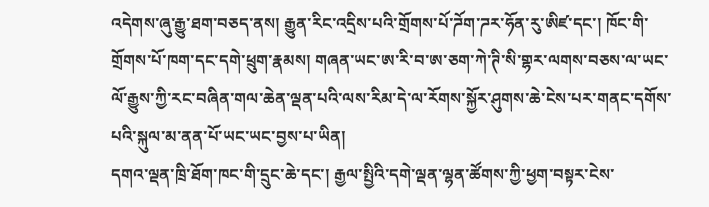འདེགས་ཞུ་རྒྱུ་ཐག་བཅད་ནས། རྒྱུན་རིང་འདྲིས་པའི་གྲོགས་པོ་ཌོག་ཌར་ཧོན་རུ་ཨིཛ་དང་། ཁོང་གི་གྲོགས་པོ་ཁག་དང་དགེ་ཕྲུག་རྣམས། གཞན་ཡང་ཨ་རི་བ་ཨ་ཅག་ཀེ་ཊི་སི་གྷར་ལགས་བཅས་ལ་ཡང་ལོ་རྒྱུས་ཀྱི་རང་བཞིན་གལ་ཆེན་ལྡན་པའི་ལས་རིམ་དེ་ལ་རོགས་སྐྱོར་ཤུགས་ཆེ་ངེས་པར་གནང་དགོས་པའི་སྐུལ་མ་ནན་པོ་ཡང་ཡང་བྱས་པ་ཡིན།
དགའ་ལྡན་ཁྲི་ཐོག་ཁང་གི་དྲུང་ཆེ་དང་། རྒྱལ་སྤྱིའི་དགེ་ལྡན་ལྷན་ཚོགས་ཀྱི་ཕྱག་བསྟར་ངེས་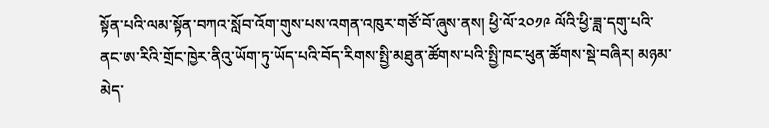སྟོན་པའི་ལམ་སྟོན་བཀའ་སློབ་འོག་གུས་པས་འགན་འཁུར་གཙོ་བོ་ཞུས་ནས། ཕྱི་ལོ་༢༠༡༩ ལོའི་ཕྱི་ཟླ་དགུ་པའི་ནང་ཨ་རིའི་གྲོང་ཁྱེར་ནིའུ་ཡོག་ཏུ་ཡོད་པའི་བོད་རིགས་སྤྱི་མཐུན་ཚོགས་པའི་སྤྱི་ཁང་ཕུན་ཚོགས་སྡེ་བཞིར། མཉམ་མེད་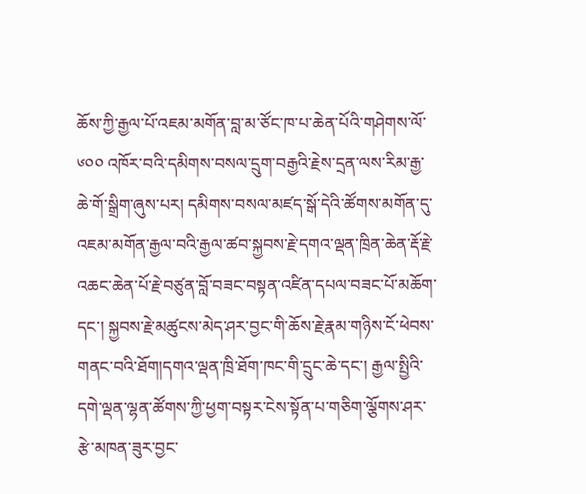ཆོས་ཀྱི་རྒྱལ་པོ་འཇམ་མགོན་བླ་མ་ཙོང་ཁ་པ་ཆེན་པོའི་གཤེགས་ལོ་༦༠༠ འཁོར་བའི་དམིགས་བསལ་དྲུག་བརྒྱའི་རྗེས་དྲན་ལས་རིམ་རྒྱ་ཆེ་གོ་སྒྲིག་ཞུས་པར། དམིགས་བསལ་མཛད་སྒོ་དེའི་ཚོགས་མགོན་དུ་འཇམ་མགོན་རྒྱལ་བའི་རྒྱལ་ཚབ་སྐྱབས་རྗེ་དགའ་ལྡན་ཁྲིན་ཆེན་རྡོ་རྗེ་འཆང་ཆེན་པོ་རྗེ་བཙུན་བློ་བཟང་བསྟན་འཛིན་དཔལ་བཟང་པོ་མཆོག་དང་། སྐྱབས་རྗེ་མཚུངས་མེད་ཤར་བྱང་གི་ཆོས་རྗེ་རྣམ་གཉིས་ངོ་ཕེབས་གནང་བའི་ཐོག།དགའ་ལྡན་ཁྲི་ཐོག་ཁང་གི་དྲུང་ཆེ་དང་། རྒྱལ་སྤྱིའི་དགེ་ལྡན་ལྷན་ཚོགས་ཀྱི་ཕྱག་བསྟར་ངེས་སྟོན་པ་གཅིག་ལྕོགས་ཤར་རྩེ་མཁན་ཟུར་བྱང་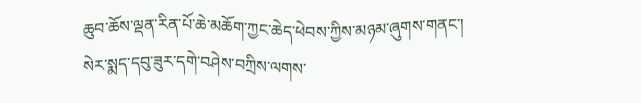ཆུབ་ཆོས་ལྡན་རིན་པོ་ཆེ་མཆོག་ཀྱང་ཆེད་ཕེབས་ཀྱིས་མཉམ་ཞུགས་གནང་།
སེར་སྨད་དབུ་ཟུར་དགེ་བཤེས་བཀྲིས་ལགས་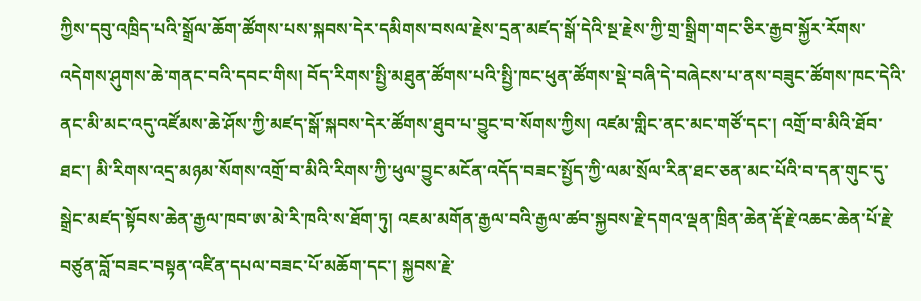ཀྱིས་དབུ་འཁྲིད་པའི་སྒྲོལ་ཆོག་ཚོགས་པས་སྐབས་དེར་དམིགས་བསལ་རྗེས་དྲན་མཛད་སྒོ་དེའི་སྔ་རྗེས་ཀྱི་གྲ་སྒྲིག་གང་ཅིར་རྒྱབ་སྐྱོར་རོགས་འདེགས་ཤུགས་ཆེ་གནང་བའི་དབང་གིས། བོད་རིགས་སྤྱི་མཐུན་ཚོགས་པའི་སྤྱི་ཁང་ཕུན་ཚོགས་སྡེ་བཞི་དེ་བཞེངས་པ་ནས་བཟུང་ཚོགས་ཁང་དེའི་ནང་མི་མང་འདུ་འཛོམས་ཆེ་ཤོས་ཀྱི་མཛད་སྒོ་སྐབས་དེར་ཚོགས་ཐུབ་པ་བྱུང་བ་སོགས་ཀྱིས། འཛམ་གླིང་ནང་མང་གཙོ་དང་། འགྲོ་བ་མིའི་ཐོབ་ཐང་། མི་རིགས་འདྲ་མཉམ་སོགས་འགྲོ་བ་མིའི་རིགས་ཀྱི་ཕུལ་བྱུང་མངོན་འདོད་བཟང་སྤྱོད་ཀྱི་ལམ་སྲོལ་རིན་ཐང་ཅན་མང་པོའི་བ་དན་གུང་དུ་སྒྲེང་མཛད་སྟོབས་ཆེན་རྒྱལ་ཁབ་ཨ་མེ་རི་ཁའི་ས་ཐོག་ཏུ། འཇམ་མགོན་རྒྱལ་བའི་རྒྱལ་ཚབ་སྐྱབས་རྗེ་དགའ་ལྡན་ཁྲིན་ཆེན་རྡོ་རྗེ་འཆང་ཆེན་པོ་རྗེ་བཙུན་བློ་བཟང་བསྟན་འཛིན་དཔལ་བཟང་པོ་མཆོག་དང་། སྐྱབས་རྗེ་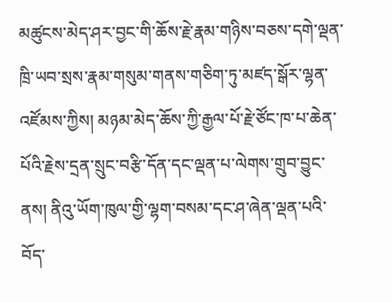མཚུངས་མེད་ཤར་བྱང་གི་ཆོས་རྗེ་རྣམ་གཉིས་བཅས་དགེ་ལྡན་ཁྲི་ཡབ་སྲས་རྣམ་གསུམ་གནས་གཅིག་ཏུ་མཛད་སྒོར་ལྷན་འཛོམས་ཀྱིས། མཉམ་མེད་ཆོས་ཀྱི་རྒྱལ་པོ་རྗེ་ཙོང་ཁ་པ་ཆེན་པོའི་རྗེས་དྲན་སྲུང་བརྩི་དོན་དང་ལྡན་པ་ལེགས་གྲུབ་བྱུང་ནས། ནིའུ་ཡོག་ཁུལ་གྱི་ལྷག་བསམ་དང་ཤ་ཞེན་ལྡན་པའི་བོད་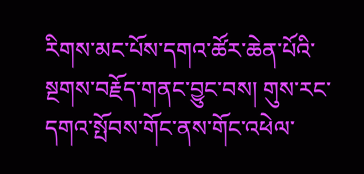རིགས་མང་པོས་དགའ་ཚོར་ཆེན་པོའི་སྔགས་བརྗོད་གནང་བྱུང་བས། གུས་རང་དགའ་སྤོབས་གོང་ནས་གོང་འཕེལ་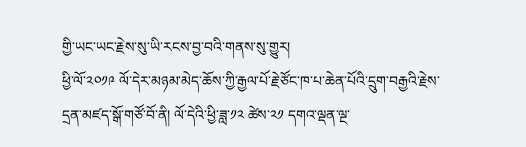གྱི་ཡང་ཡང་རྗེས་སུ་ཡི་རངས་བྱ་བའི་གནས་སུ་གྱུར།
ཕྱི་ལོ་༢༠༡༩ ལོ་དེར་མཉམ་མེད་ཆོས་ཀྱི་རྒྱལ་པོ་རྗེ་ཙོང་ཁ་པ་ཆེན་པོའི་དྲུག་བརྒྱའི་རྗེས་དྲན་མཛད་སྒོ་གཙོ་བོ་ནི། ལོ་དེའི་ཕྱི་ཟླ་༡༢ ཚེས་༢༡ དགའ་ལྡན་ལྔ་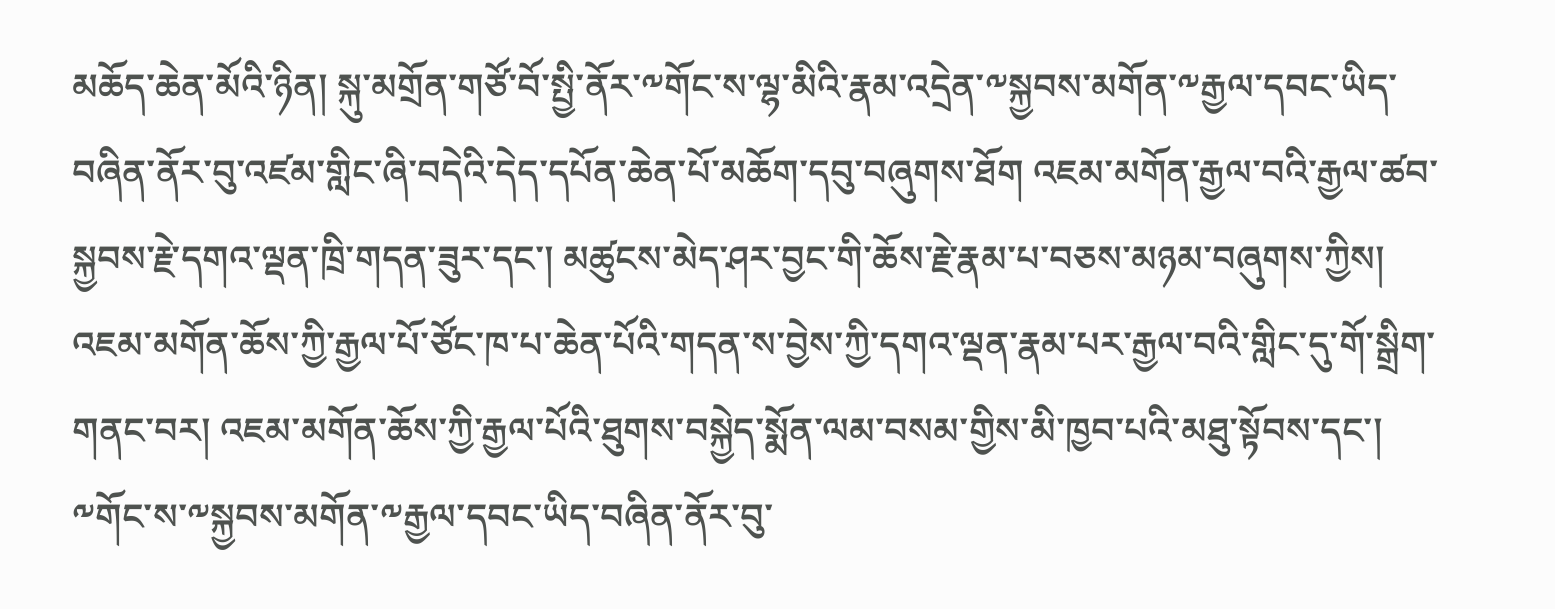མཆོད་ཆེན་མོའི་ཉིན། སྐུ་མགྲོན་གཙོ་བོ་སྤྱི་ནོར་༸གོང་ས་ལྷ་མིའི་རྣམ་འདྲེན་༸སྐྱབས་མགོན་༸རྒྱལ་དབང་ཡིད་བཞིན་ནོར་བུ་འཛམ་གླིང་ཞི་བདེའི་དེད་དཔོན་ཆེན་པོ་མཆོག་དབུ་བཞུགས་ཐོག འཇམ་མགོན་རྒྱལ་བའི་རྒྱལ་ཚབ་སྐྱབས་རྗེ་དགའ་ལྡན་ཁྲི་གདན་ཟུར་དང་། མཚུངས་མེད་ཤར་བྱང་གི་ཆོས་རྗེ་རྣམ་པ་བཅས་མཉམ་བཞུགས་ཀྱིས། འཇམ་མགོན་ཆོས་ཀྱི་རྒྱལ་པོ་ཙོང་ཁ་པ་ཆེན་པོའི་གདན་ས་བྱེས་ཀྱི་དགའ་ལྡན་རྣམ་པར་རྒྱལ་བའི་གླིང་དུ་གོ་སྒྲིག་གནང་བར། འཇམ་མགོན་ཆོས་ཀྱི་རྒྱལ་པོའི་ཐུགས་བསྐྱེད་སྨོན་ལམ་བསམ་གྱིས་མི་ཁྱབ་པའི་མཐུ་སྟོབས་དང་། ༸གོང་ས་༸སྐྱབས་མགོན་༸རྒྱལ་དབང་ཡིད་བཞིན་ནོར་བུ་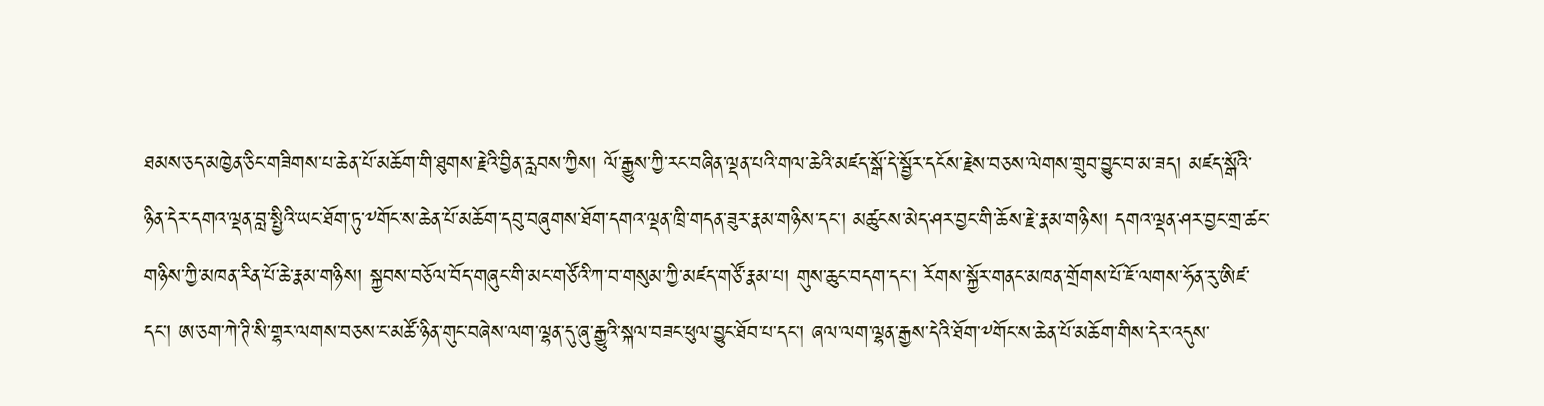ཐམས་ཅད་མཁྱེན་ཅིང་གཟིགས་པ་ཆེན་པོ་མཆོག་གི་ཐུགས་རྗེའི་བྱིན་རླབས་ཀྱིས། ལོ་རྒྱུས་ཀྱི་རང་བཞིན་ལྡན་པའི་གལ་ཆེའི་མཛད་སྒོ་དེ་སྦྱོར་དངོས་རྗེས་བཅས་ལེགས་གྲུབ་བྱུང་བ་མ་ཟད། མཛད་སྒོའི་ཉིན་དེར་དགའ་ལྡན་བླ་སྤྱིའི་ཡང་ཐོག་ཏུ་༸གོང་ས་ཆེན་པོ་མཆོག་དབུ་བཞུགས་ཐོག་དགའ་ལྡན་ཁྲི་གདན་ཟུར་རྣམ་གཉིས་དང་། མཚུངས་མེད་ཤར་བྱང་གི་ཆོས་རྗེ་རྣམ་གཉིས། དགའ་ལྡན་ཤར་བྱང་གྲ་ཚང་གཉིས་ཀྱི་མཁན་རིན་པོ་ཆེ་རྣམ་གཉིས། སྐྱབས་བཅོལ་བོད་གཞུང་གི་མང་གཙོའི་ཀ་བ་གསུམ་ཀྱི་མཛད་གཙོ་རྣམ་པ། གུས་ཆུང་བདག་དང་། རོགས་སྐྱོར་གནང་མཁན་གྲོགས་པོ་ཇོ་ལགས་ཧོན་རུ་ཨིཛ་དང་། ཨ་ཅག་ཀེ་ཊི་སི་གྷར་ལགས་བཅས་ང་མཚོ་ཉིན་གུང་བཞེས་ལག་ལྷན་དུ་ཞུ་རྒྱུའི་སྐལ་བཟང་ཕུལ་བྱུང་ཐོབ་པ་དང་། ཞལ་ལག་ལྷན་རྒྱས་དེའི་ཐོག་༸གོང་ས་ཆེན་པོ་མཆོག་གིས་དེར་འདུས་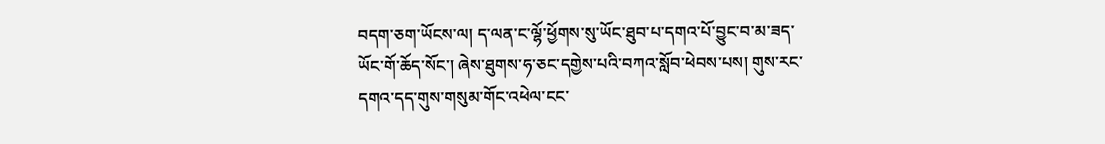བདག་ཅག་ཡོངས་ལ། ད་ལན་ང་ལྷོ་ཕྱོགས་སུ་ཡོང་ཐུབ་པ་དགའ་པོ་བྱུང་བ་མ་ཟད་ཡོང་གོ་ཆོད་སོང་། ཞེས་ཐུགས་ཧ་ཅང་དགྱེས་པའི་བཀའ་སློབ་ཕེབས་པས། གུས་རང་དགའ་དད་གུས་གསུམ་གོང་འཕེལ་ངང་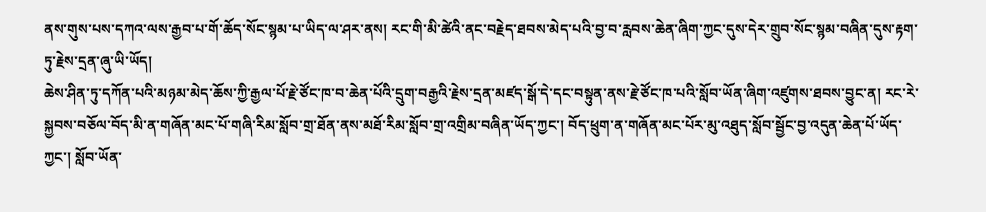ནས་གུས་པས་དཀའ་ལས་རྒྱབ་པ་གོ་ཆོད་སོང་སྙམ་པ་ཡིད་ལ་ཤར་ནས། རང་གི་མི་ཚེའི་ནང་བརྗེད་ཐབས་མེད་པའི་བྱ་བ་རླབས་ཆེན་ཞིག་ཀྱང་དུས་དེར་གྲུབ་སོང་སྙམ་བཞིན་དུས་རྟག་ཏུ་རྗེས་དྲན་ཞུ་ཡི་ཡོད།
ཆེས་ཤིན་ཏུ་དཀོན་པའི་མཉམ་མེད་ཆོས་ཀྱི་རྒྱལ་པོ་རྗེ་ཙོང་ཁ་བ་ཆེན་པོའི་དྲུག་བརྒྱའི་རྗེས་དྲན་མཛད་སྒོ་དེ་དང་བསྟུན་ནས་རྗེ་ཙོང་ཁ་པའི་སློབ་ཡོན་ཞིག་འཛུགས་ཐབས་བྱུང་ན། རང་རེ་སྐྱབས་བཅོལ་བོད་མི་ན་གཞོན་མང་པོ་གཞི་རིམ་སློབ་གྲ་ཐོན་ནས་མཐོ་རིམ་སློབ་གྲ་འགྲིམ་བཞིན་ཡོད་ཀྱང་། བོད་ཕྲུག་ན་གཞོན་མང་པོར་མུ་འཐུད་སློབ་སྦྱོང་བྱ་འདུན་ཆེན་པོ་ཡོད་ཀྱང་། སློབ་ཡོན་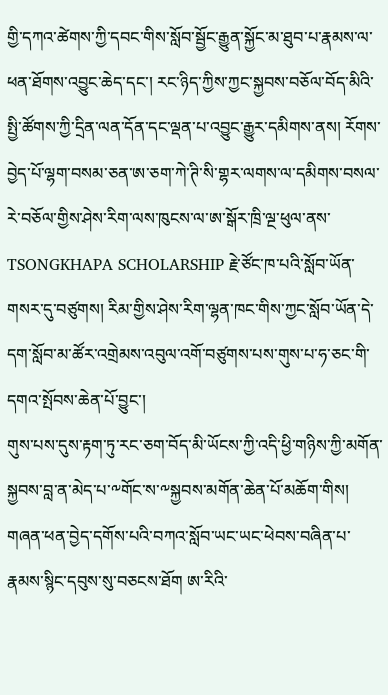གྱི་དཀའ་ཚེགས་ཀྱི་དབང་གིས་སློབ་སྦྱོང་རྒྱུན་སྐྱོང་མ་ཐུབ་པ་རྣམས་ལ་ཕན་ཐོགས་འབྱུང་ཆེད་དང་། རང་ཉིད་ཀྱིས་ཀྱང་སྐྱབས་བཅོལ་བོད་མིའི་སྤྱི་ཚོགས་ཀྱི་དྲིན་ལན་དོན་དང་ལྡན་པ་འབྱུང་རྒྱུར་དམིགས་ནས། རོགས་བྱེད་པོ་ལྷག་བསམ་ཅན་ཨ་ཅག་ཀེ་ཊི་སི་གྷར་ལགས་ལ་དམིགས་བསལ་རེ་བཅོལ་གྱིས་ཤེས་རིག་ལས་ཁུངས་ལ་ཨ་སྒོར་ཁྲི་ལྔ་ཕུལ་ནས་ TSONGKHAPA SCHOLARSHIP རྗེ་ཙོང་ཁ་པའི་སློབ་ཡོན་གསར་དུ་བཙུགས། རིམ་གྱིས་ཤེས་རིག་ལྷན་ཁང་གིས་ཀྱང་སློབ་ཡོན་དེ་དག་སློབ་མ་ཚོར་འགྲེམས་འབུལ་འགོ་བཙུགས་པས་གུས་པ་ཧ་ཅང་གི་དགའ་སྤོབས་ཆེན་པོ་བྱུང་།
གུས་པས་དུས་རྟག་ཏུ་རང་ཅག་བོད་མི་ཡོངས་ཀྱི་འདི་ཕྱི་གཉིས་ཀྱི་མགོན་སྐྱབས་བླ་ན་མེད་པ་༸གོང་ས་༸སྐྱབས་མགོན་ཆེན་པོ་མཆོག་གིས། གཞན་ཕན་བྱེད་དགོས་པའི་བཀའ་སློབ་ཡང་ཡང་ཕེབས་བཞིན་པ་རྣམས་སྙིང་དབུས་སུ་བཅངས་ཐོག ཨ་རིའི་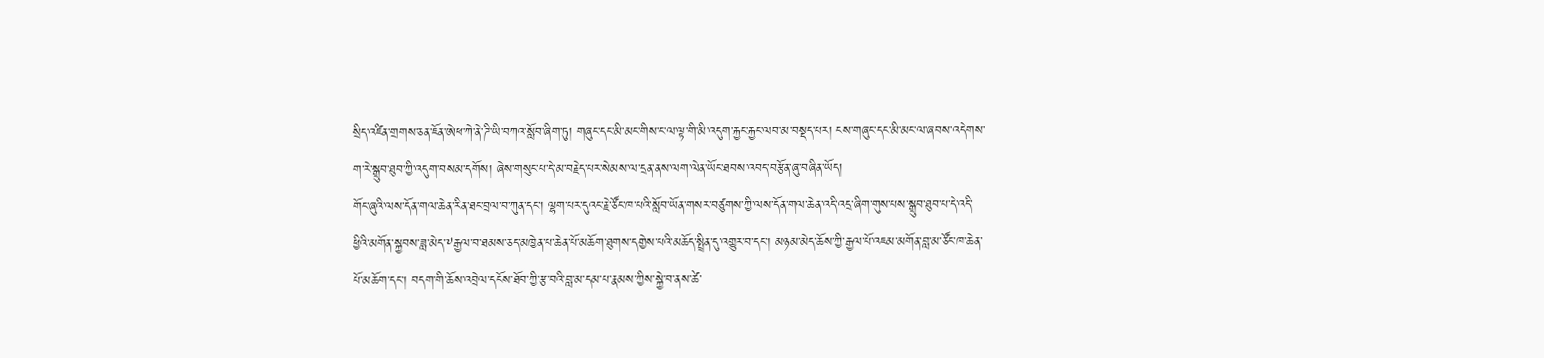སྲིད་འཛིན་གྲགས་ཅན་ཇོན་ཨེཕ་ཀེ་ནེ་ཌི་ཡི་བཀའ་སློབ་ཞིག་ཏུ། གཞུང་དང་མི་མང་གིས་ང་ལ་ལྟ་གི་མི་འདུག་རྐྱང་རྐྱང་ལབ་མ་བསྡད་པར། ངས་གཞུང་དང་མི་མང་ལ་ཞབས་འདེགས་ག་རེ་སྒྲུབ་ཐུབ་ཀྱི་འདུག་བསམ་དགོས། ཞེས་གསུང་པ་དེ་མ་བརྗེད་པར་སེམས་ལ་དྲན་ནས་ལག་ལེན་ཡོང་ཐབས་འབད་བརྩོན་ཞུ་བཞིན་ཡོད།
གོང་ཞུའི་ལས་དོན་གལ་ཆེན་རིན་ཐང་བྲལ་བ་ཀུན་དང་། ལྷག་པར་དུའང་རྗེ་ཙོང་ཁ་པའི་སློབ་ཡོན་གསར་བཙུགས་ཀྱི་ལས་དོན་གལ་ཆེན་འདི་འདྲ་ཞིག་གུས་པས་སྒྲུབ་ཐུབ་པ་དེ་འདི་ཕྱིའི་མགོན་སྐྱབས་ཟླ་མེད་༸རྒྱལ་བ་ཐམས་ཅད་མཁྱེན་པ་ཆེན་པོ་མཆོག་ཐུགས་དགྱེས་པའི་མཆོད་སྤྲིན་དུ་འགྱུར་བ་དང་། མཉམ་མེད་ཆོས་ཀྱི་རྒྱལ་པོ་འཇམ་མགོན་བླ་མ་ཙོང་ཁ་ཆེན་པོ་མཆོག་དང་། བདག་གི་ཆོས་འབྲེལ་དངོས་ཐོབ་ཀྱི་རྩ་བའི་བླ་མ་དམ་པ་རྣམས་ཀྱིས་སྐྱེ་བ་ནས་ཚེ་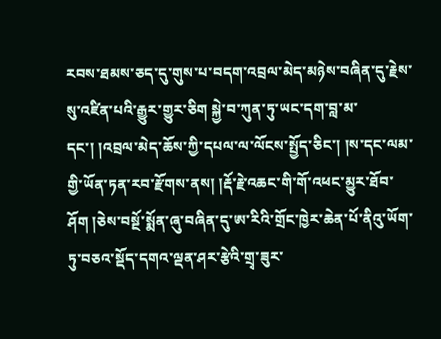རབས་ཐམས་ཅད་དུ་གུས་པ་བདག་འབྲལ་མེད་མཉེས་བཞིན་དུ་རྗེས་སུ་འཛིན་པའི་རྒྱུར་གྱུར་ཅིག སྐྱེ་བ་ཀུན་ཏུ་ཡང་དག་བླ་མ་དང་། །འབྲལ་མེད་ཆོས་ཀྱི་དཔལ་ལ་ལོངས་སྤྱོད་ཅིང་། །ས་དང་ལམ་གྱི་ཡོན་ཏན་རབ་རྫོགས་ནས། །རྡོ་རྗེ་འཆང་གི་གོ་འཕང་མྱུར་ཐོབ་ཤོག །ཅེས་བསྔོ་སྨོན་ཞུ་བཞིན་དུ་ཨ་རིའི་གྲོང་ཁྱེར་ཆེན་པོ་ནིའུ་ཡོག་ཏུ་བཅའ་སྡོད་དགའ་ལྡན་ཤར་རྩེའི་གྲྭ་ཟུར་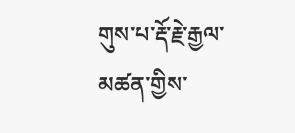གུས་པ་རྡོ་རྗེ་རྒྱལ་མཚན་གྱིས་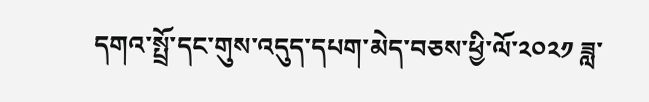དགའ་སྤྲོ་དང་གུས་འདུད་དཔག་མེད་བཅས་ཕྱི་ལོ་༢༠༢༡ ཟླ་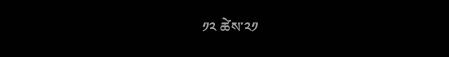༡༢ ཚེས་༢༡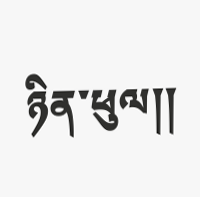ཉིན་ཕུལ།།